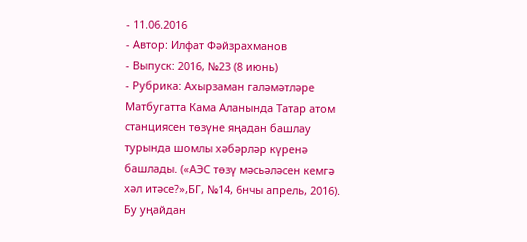- 11.06.2016
- Автор: Илфат Фәйзрахманов
- Выпуск: 2016, №23 (8 июнь)
- Рубрика: Ахырзаман галәмәтләре
Матбугатта Кама Аланында Татар атом станциясен төзүне яңадан башлау турында шомлы хәбәрләр күренә башлады. («АЭС төзү мәсьәләсен кемгә хәл итәсе?»,БГ, №14, 6нчы апрель, 2016). Бу уңайдан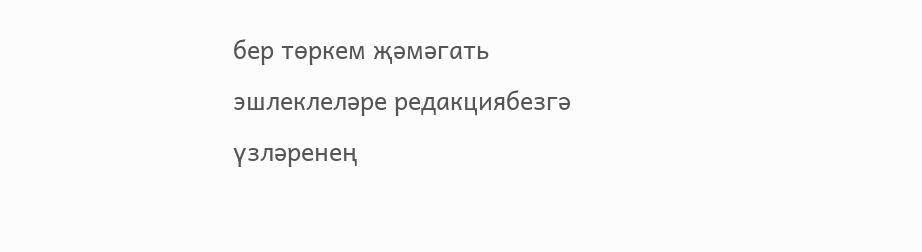бер төркем җәмәгать эшлеклеләре редакциябезгә үзләренең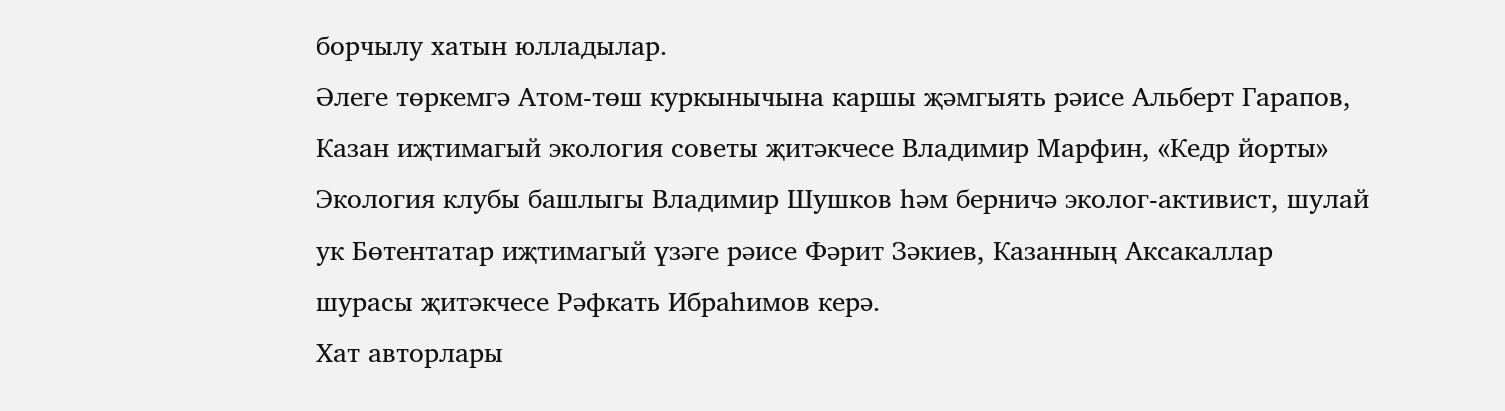борчылу хатын юлладылар.
Әлеге төркемгә Атом-төш куркынычына каршы җәмгыять рәисе Альберт Гарапов, Казан иҗтимагый экология советы җитәкчесе Владимир Марфин, «Кедр йорты» Экология клубы башлыгы Владимир Шушков һәм берничә эколог-активист, шулай ук Бөтентатар иҗтимагый үзәге рәисе Фәрит Зәкиев, Казанның Аксакаллар шурасы җитәкчесе Рәфкать Ибраһимов керә.
Хат авторлары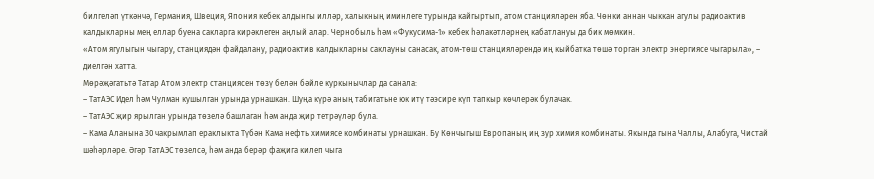билгеләп үткәнчә, Германия, Швеция, Япония кебек алдынгы илләр, халыкның иминлеге турында кайгыртып, атом станцияләрен яба. Чөнки аннан чыккан агулы радиоактив калдыкларны мең еллар буена сакларга кирәклеген аңлый алар. Чернобыль һәм «Фукусима-1» кебек һәлакәтләрнең кабатлануы да бик мөмкин.
«Атом ягулыгын чыгару, станциядән файдалану, радиоактив калдыкларны саклауны санасак, атом-төш станцияләрендә иң кыйбатка төшә торган электр энергиясе чыгарыла», – диелгән хатта.
Мөрәҗәгатьтә Татар Атом электр станциясен төзү белән бәйле куркынычлар да санала:
– ТатАЭС Идел һәм Чулман кушылган урында урнашкан. Шуңа күрә аның табигатьне юк итү тәэсире күп тапкыр көчлерәк булачак.
– ТатАЭС җир ярылган урында төзелә башлаган һәм анда җир тетрәүләр була.
– Кама Аланына 30 чакрымлап ераклыкта Түбән Кама нефть химиясе комбинаты урнашкан. Бу Көнчыгыш Европаның иң зур химия комбинаты. Якында гына Чаллы, Алабуга, Чистай шәһәрләре. Әгәр ТатАЭС төзелсә, һәм анда берәр фаҗига килеп чыга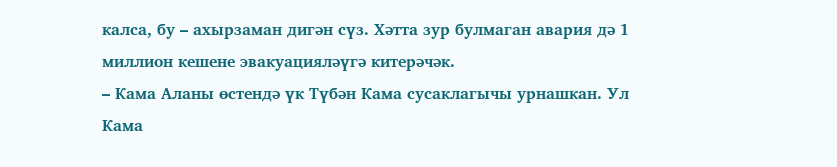калса, бу – ахырзаман дигән сүз. Хәтта зур булмаган авария дә 1 миллион кешене эвакуацияләүгә китерәчәк.
– Кама Аланы өстендә үк Түбән Кама сусаклагычы урнашкан. Ул Кама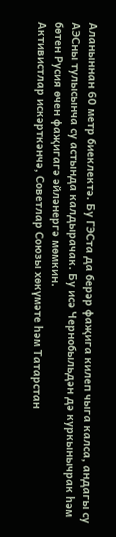Аланыннан 60 метр биеклектә. Бу ГЭСта да берәр фаҗига килеп чыга калса, андагы су АЭСны тулысынча су астында калдырачак. Бу исә Чернобыльдән дә куркынычрак һәм бөтен Русия өчен фаҗигагә әйләнергә мөмкин.
Активистлар искәрткәнчә, Советлар Союзы хөкүмәте һәм Татарстан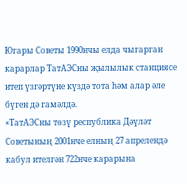Югары Советы 1990нчы елда чыгарган карарлар ТатАЭСны җылылык станциясе итеп үзгәртүне күздә тота һәм алар әле бүген дә гамәлдә.
«ТатАЭСны төзү республика Дәүләт Советының 2001нче елның 27 апрелендә кабул ителгән 722нче карарына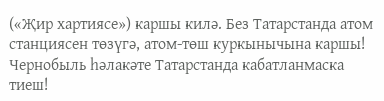(«Җир хартиясе») каршы килә. Без Татарстанда атом станциясен төзүгә, атом-төш куркынычына каршы! Чернобыль һәлакәте Татарстанда кабатланмаска тиеш!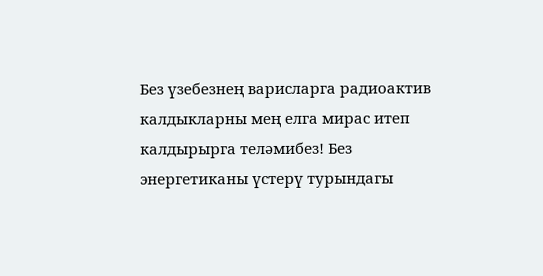Без үзебезнең варисларга радиоактив калдыкларны мең елга мирас итеп калдырырга теләмибез! Без энергетиканы үстерү турындагы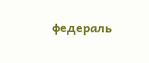федераль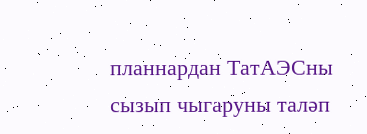планнардан ТатАЭСны сызып чыгаруны таләп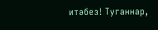итәбез! Туганнар,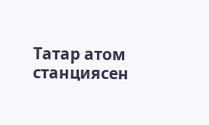Татар атом станциясен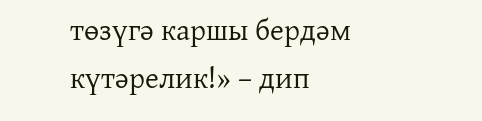төзүгә каршы бердәм күтәрелик!» – дип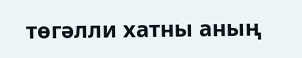төгәлли хатны аның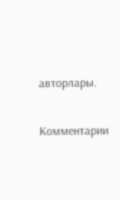авторлары.

Комментарии